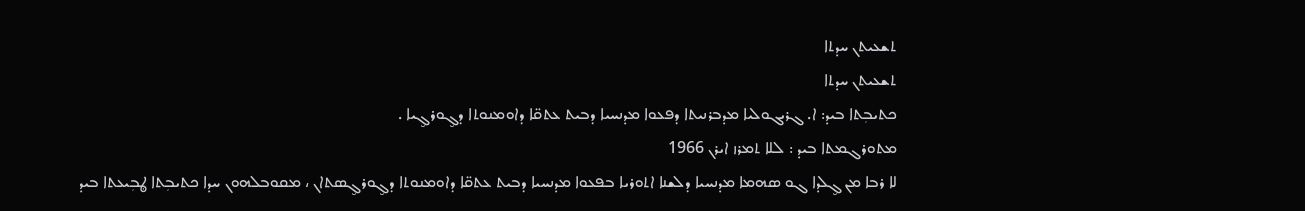ܬܫܥܝܬܢ ܚܕܬܐ
ܬܫܥܝܬܢ ܚܕܬܐ
ܟܬܝܒܼܬܐ ܒܝܕ: ܐ. ܓܪܝܓܘܠܝܐ ܡܕܒܪܢܝܬܐ ܕܦܥܘܐ ܡܕܢܚܝܐ ܕܒܝܬ ܥܬܩ̈ܐ ܕܐܘܡܢܘܬܐ ܕܓ̮ܘܪܓ̮ܝܐ .
ܡܬܘܪܓܡܬܐ ܒܝܕ : ܠܠܐ ܬܡܪܙ ܐܝܪܢ 1966
ܠܐ ܪܒܐ ܡܢ ܓ̮ܠܕܐ ܓܘ ܣܗܡܐ ܡܕܢܚܝܐ ܕܠܫܢܐ ܐܬܘܪܝܐ ܒܦܥܘܐ ܡܕܢܚܝܐ ܕܒܝܬ ܥܬܩ̈ܐ ܕܐܘܡܢܘܬܐ ܕܓ̮ܘܪܓ̮ܣܬܐܢ ، ܡܩܘܒܠܗܘܢ ܚܕܐ ܟܬܝܒܼܬܐ ܜܒܼܝܥܬܐ ܒܝܕ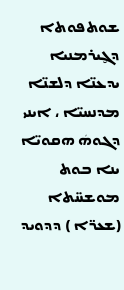ܫܘܬܦܘܬܐ ܕܓ̮ܝܪܡܢܝܐ ܝܕܥܢ̈ܐ ܕܠܫܢ̈ܐ ܡܕܢܚܝ̈ܐ ، ܐܝܢܝ ܕܓܘܗܿ ܗܩܘܝ̈ܐ ܝܢܐ ܒܘܬ ܡܘܫܚ̈ܬܐ (ܫܥܪ̈ܐ ) ܕܕܘܝܕ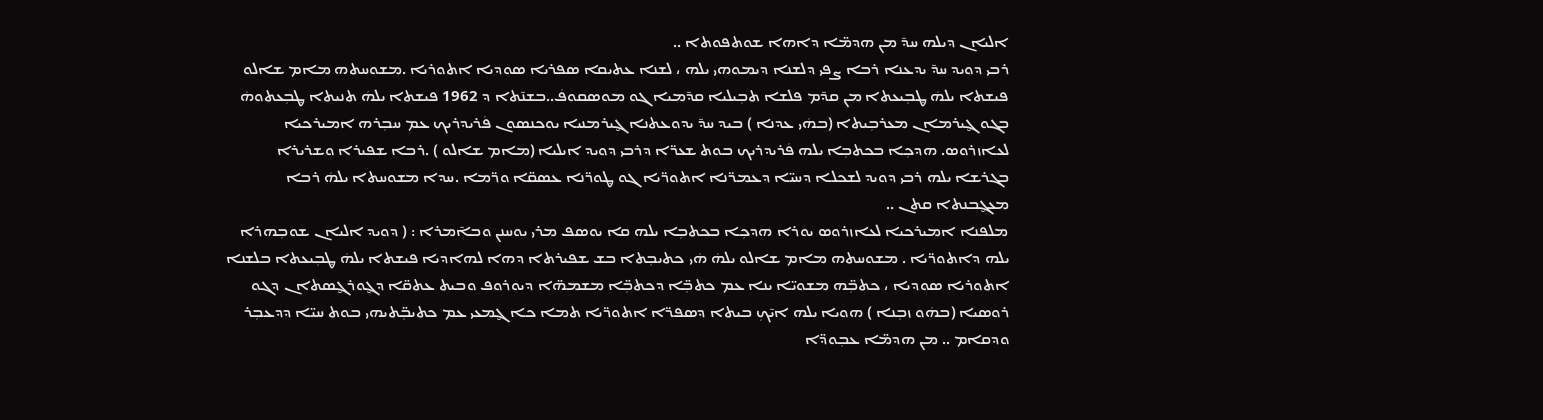ܐܠܝܐܢ ܕܝܠܗ ܚܕ̄ ܡܢ ܗܕܡ̈ܐ ܕܐܗܐ ܫܘܬܦܘܬܐ ..
ܪܒܝ ܕܘܝܕ ܚܕ̄ ܝܕܥܢܐ ܪܒܐ ܨܦܝ ܕܠܫܢܐ ܕܝܡܘܗܝ ܝܠܗ ، ܠܫܢܐ ܥܬܝܩܐ ܣܦܪܝܐ ܣܘܕܝܐ ܐܬܘܪܝܐ .ܡܫܘܚܬܗ ܡܐܡ ܫܐܠܘ ܦܝܫܬܐ ܝܠܗܿ ܜܒܼܝܥܬܐ ܡܢ ܩܕ̄ܡ ܦܠܫܐ ܬܒܼܝܠܝܐ ܩܕ̄ܡܝܐ ܓܘ ܡܘܣܩܘܦܿ..ܒܫܢ̄ܬܐ ܕ 1962 ܦܝܫܬܐ ܝܠܗܿ ܬܢܝܬܐ ܜܒܼܥܬܘܗܿ ܒܓܘ ܓ̮ܝܪܡܐܢ ܡܥܪܒܼܝܬܐ (ܒܗܿܝ ܥܕܢܐ ) ܒܝܕ ܚܕ̄ ܝܕܘܥܬܢܐ ܓ̮ܝܪܡܢܝܐ ܝܘܟܢܣܘܢ ܦܿܪܝܕܪܝܟ ܥܡ ܚܒܼܪܗ ܐܡܝܪܟܝܐ ܠܥܐܙܪܘܣ. ܗܕܟܼܐ ܒܟܬܒܼܐ ܝܠܗ ܦܿܪܝܕܪܝܟ ܒܘܬ ܫܥܪ̈ܐ ܕܪܒܝ ܕܘܝܕ ܐܝܠܝܐ (ܡܐܡ ܫܐܠܘ ) .ܪܒܐ ܫܦܝܪܐ ܘܫܪܝܪܐ ܒܓܪܫܐ ܝܠܗ ܪܒܝ ܕܘܝܕ ܠܫܟܠܐ ܕܚܝ̈ܐ ܕܥܡܪ̈ܢܐ ܐܬܘܪ̈ܝܐ ܓܘ ܜܘܪ̈ܢܐ ܥܣܩ̈ܐ ܘܪ̈ܡܐ .ܚܕܐ ܡܫܘܚܬܐ ܝܠܗܿ ܪܒܐ ܡܥܓ̮ܒܢܬܐ ܩܬܢ ..
ܡܠܦܢܐ ܐܡܝܪܟܝܐ ܠܥܐܙܪܘܣ ܝܘܪܐ ܗܕܟܼܐ ܒܟܬܒܼܐ ܝܠܗ ܩܐ ܝܘܣܦ ܡܪܝ ܝܘܚܢܢ ܘܒܐ̄ܡܪܐ : ( ܕܘܝܕ ܐܠܝܐܢ ܫܘܒܼܗܪܐ ܝܠܗ ܕܐܬܘܪ̈ܝܐ . ܡܫܘܚܬܗ ܡܐܡ ܫܐܠܘ ܝܠܗܿ ܗܿܝ ܟܬܝܒܼܬܐ ܒܫ ܫܦܝܪܬܐ ܕܗܐ ܠܗܐܕܝܐ ܦܝܫܬܐ ܝܠܗܿ ܜܒܼܝܥܬܐ ܒܠܫܢܐ ܐܬܘܪܝܐ ܣܘܕܝܐ ، ܟܬܒܼ̈ܗ ܡܫܘܝ̈ܐ ܝܢܐ ܥܡ ܟܬܒܼ̈ܐ ܕܟܬܒܼ̈ܐ ܡܫܡܗ̈ܐ ܕܝܘܪܘܦ ܘܒܝܬ ܥܬܩ̈ܐ ܕܓ̮ܘܪܓ̮ܣܬܐܢ ܕܓܘ ܪܘܣܝܐ (ܒܗܿܘ ܙܒܼܢܐ ) ܗܘܝܐ ܝܠܗ ܐܝ̄ܟܼ ܒܝܬܐ ܕܣܦܪ̈ܐ ܐܬܘܪ̈ܝܐ ܬܡܐ ܟܐ ܓ̮ܡܥܝ ܥܡ ܟܬܝܒܼ̈ܬܝܗܝ ܒܘܬ ܚܝ̈ܐ ܕܕܥܒܼܪ ܘܕܩܐܡ .. ܡܢ ܗܕܡ̈ܐ ܥܒܼܘܕ̈ܐ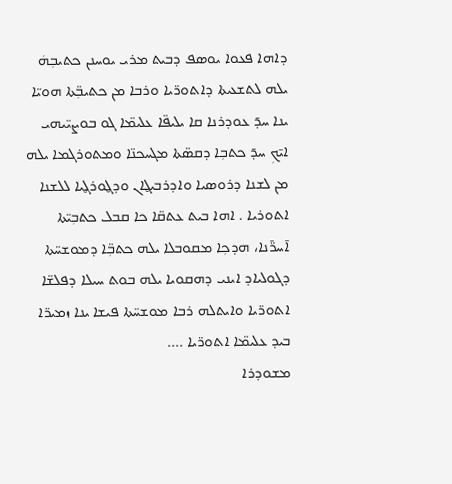ܕܐܗܐ ܦܥܘܐ ܝܘܣܦ ܕܒܝܬ ܡܪܝ ܝܘܚܢܢ ܟܬܝܒܼܗܿ ܝܠܗ ܠܬܫܥܝܬܐ ܕܐܬܘܪ̈ܝܐ ܘܪܒܐ ܡܢ ܟܬܝܒܼ̈ܬܐ ܗܘܝ̈ܐ ܝܢܐ ܚܕ̄ ܥܘܕܪܢܐ ܩܐ ܝܠܝܦ̈ܐ ܥܠܝܡ̈ܐ ܓܘ ܒܘܨܝ̈ܝܗܝ ܐܝ̄ܟܼ ܚܕ̄ ܟܬܒܼܐ ܕܩܣ̈ܬܐ ܡܓܚܟܢ̈ܐ ܘܡܬܘܪܓܡܐ ܝܠܗ ܡܢ ܠܫܢܐ ܕܪܘܣܝܐ ܘܐܕܪܒܝܓ̮ܐܢ ܘܕܓ̮ܘܪܓ̮ܝܐ ܠܠܫܢܐ ܐܬܘܪܝܐ . ܐܗܐ ܒܝܬ ܥܬܩ̈ܐ ܟܐ ܩܒܠ ܟܬܒܼܝ̈ܬܐ ܐ̄ܚܪ̈̄ܢܐ، ܗܕܟܼܐ ܡܩܘܒܠܐ ܝܠܗ ܟܬܒܼ̈ܐ ܕܡܘܫܚ̈ܬܐ ܕܓܘܠܝܐܕ ܐܝܢܝ ܕܗܩܘܝܐ ܝܠܗ ܒܘܬ ܚܝܠܐ ܕܦܠܫ̈ܐ ܐܬܘܪ̈ܝܐ ܘܐܝܬܠܗ ܪܒܐ ܡܘܫܚ̈ܬܐ ܦܝܫܐ ܝܢܐ ܙܡܝܪ̈ܐ ܒܝܕ ܥܠܝܡ̈ܐ ܐܬܘܪ̈ܝܐ ....
ܡܫܘܕܪܐ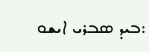:ܒܝܕ ܣܒܪܝ ܐܝܫܘ